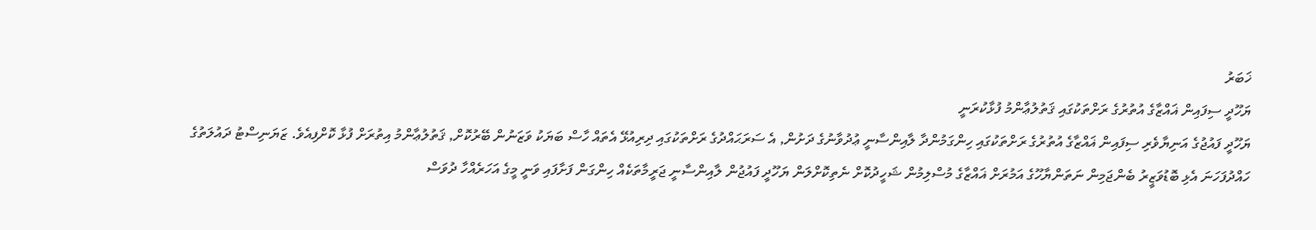ޚަބަރު
ޔަހޫދީ ސިފައިން ޣައްޒާގެ އުތުރުގެ ރަށްތަކުގައި ޤަތުލުޢާންމު ފުޅާކުރަނީ
ޔަހޫދީ ފައުޖުގެ އަނިޔާވެރި ސިފައިން ޣައްޒާގެ އުތުރުގެ ރަށްތަކުގައި ހިންގަމުންދާ ލާއިންސާނީ ޢުދުވާނުގެ ދަށުން, އެ ސަރަޙައްދުގެ ރަށްތަކުގައި ދިރިއުޅޭ އެތައް ހާސް ބަޔަކު ވަޒަނުން ބޭރުކޮށް, ޤަތުލުޢާންމު އިތުރަށް ފުޅާ ކޮށްފިއެވެ. ޒަޔަނިސްޓު ދައުލަތުގެ ހައްދުފަހަނަ އެޅި ބޮޑުވަޒީރު ބެންޖަމިން ނަތަންޔާހޫގެ އަމުރަށް ޣައްޒާގެ މުސްލިމުން ޝަހީދުކޮށް ނެތިކޮށްލަން ޔަހޫދީ ފައުޖުން ލާއިންސާނީ ޖަރީމާތަކެއް ހިންގަން ފަށާފައި ވަނީ މީގެ އަހަރެއްހާ ދުވަސް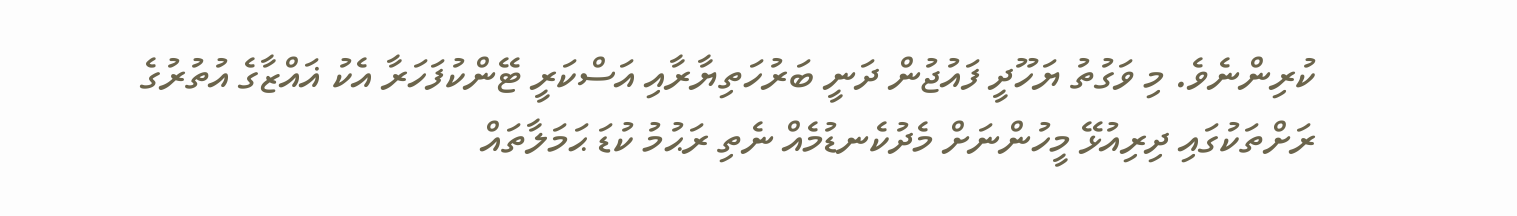ކުރިންނެވެ. މި ވަގުތު ޔަހޫދީ ފައުޖުން ދަނީ ބަރުހަތިޔާރާއި އަސްކަރީ ޓޭންކުފަހަރާ އެކު ޣައްޒާގެ އުތުރުގެ ރަށްތަކުގައި ދިރިއުޅޭ މީހުންނަށް މެދުކެނޑުމެއް ނެތި ރަޙުމު ކުޑަ ޙަމަލާތައް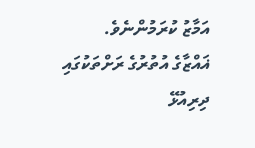އަމާޒު ކުރަމުންނެވެ.
ޣައްޒާގެ އުތުރުގެ ރަށްތަކުގައި ދިރިއުޅޭ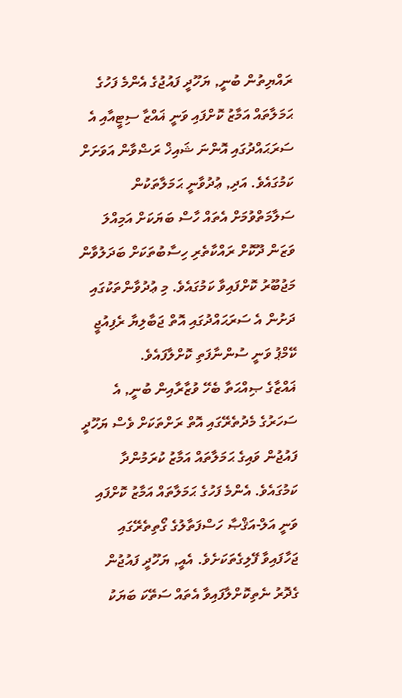ރައްޔިތުން ބުނީ, ޔަހޫދީ ފައުޖުގެ އެންމެ ފަހުގެ ޙަމަލާތައް އަމާޒު ކޮށްފައި ވަނީ ޣައްޒާ ސިޓީއާއި އެ ސަރަޙައްދުގައި އޮންނަ ޝައިޚް ރަޟްވާން އަވަށަށް ކަމުގައެވެ. އަދި, ޢުދުވާނީ ޙަމަލާތަކުން ސަލާމަތްވުމަށް އެތައް ހާސް ބަޔަކަށް އަމިއްލަ ވަޒަން ދޫކޮށް ރައްކާތެރި ހިސާބުތަކަށް ބަދަލުވާން މަޖުބޫރު ކޮށްފައިވާ ކަމުގައެވެ. މި ޢުދުވާންތަކުގައި ދަށުން އެ ސަރަޙައްދުގައި އޮތް ޖަބާލިޔާ ރެފިއުޖީ ކޭމްޕު ވަނީ ސުންނާފަތި ކޮށްލާފައެވެ.
ޣައްޒާގެ ޞިއްޙަތާ ބެހޭ ވުޒާރާއިން ބުނީ, އެ ސަހަރުގެ މެދުތެރޭގައި އޮތް ރަށްތަކަށް ވެސް ޔަހޫދީ ފައުޖުން ވައިގެ ޙަމަލާތައް އަމާޒު ކުރަމުންދާ ކަމުގައެވެ. އެންމެ ފަހުގެ ޙަމަލާތައް އަމާޒު ކޮށްފައި ވަނީ އަލް-އަޤްޞާ ހަސްފަތާލުގެ ގޯތިތެރޭގައި ޖަހާފައިވާ ފޭލިގެތަކަށެވެ. އެއީ, ޔަހޫދީ ފައުޖުން ގެދޮރު ނެތިކޮށްލާފައިވާ އެތައް ސަތޭކަ ބަޔަކު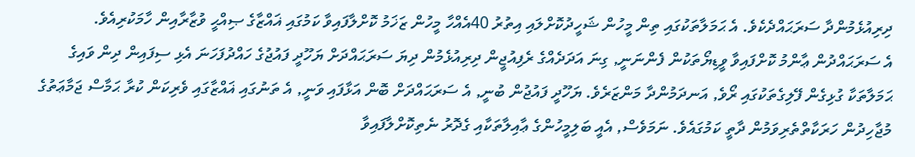ދިރިއުޅެމުންދާ ސަރަޙައްދެކެވެ. އެ ޙަމަލާތަކުގައި ތިން މީހުން ޝަހީދުކޮށްލައި އިތުރު 40އެއްހާ މީހުން ޒަޚަމު ކޮށްލާފައިވާ ކަމުގައި ޣައްޒާގެ ޞިއްޙީ ވުޒާރާއިން ހާމަކުރިއެވެ.
އެ ސަރަޙައްދުން ޢާންމު ކޮށްފައިވާ ވީޑިޔޯތަކުން ފެންނަނީ, ގިނަ އަދަދެއްގެ ރެފިއުޖީން ދިރިއުޅެމުން ދިޔަ ސަރަޙައްދަށް ޔަހޫދީ ފައުޖުގެ ހައްދުފަހަނަ އެޅި ސިފައިން ދިން ވައިގެ ޙަމަލާތަކާ ގުޅިގެން ފޭލިގެތަކުގައި ރޯވެ, އަނދަމުންދާ މަންޒަރެވެ. ޔަހޫދީ ފައުޖުން ބުނީ, އެ ސަރަޙައްދަށް ބޮން އަޅާފައި ވަނީ, އެ ތަނުގައި ޣައްޒާގައި ވެރިކަން ކުރާ ޙަމާސް ޖަމާޢަތުގެ މުޖާހިދުން ހަރަކާތްތެރިވަމުން ދާތީ ކަމުގައެވެ. ނަމަވެސް, އެއީ ބަލިމީހުންގެ ޢާއިލާތަކާއި ގެދޮރު ނެތިކޮށްލާފައިވާ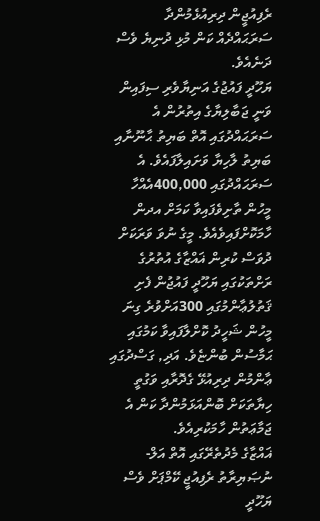ރެފިއުޖީން ދިރިއުޅެމުންދާ ސަރަޙައްދެއް ކަން މުޅި ދުނިޔެ ވެސް ދަނެއެވެ.
ޔަހޫދީ ފައުޖުގެ އަނިޔާވެރި ސިފައިން ވަނީ ޖަބާލިޔާގެ އިތުރުން އެ ސަރަޙައްދުގައި އޮތް ބަޔިތު ޙާނޫނާއި ބަޔިތު ލާހިޔާ ވަށައިލާފައެވެ. އެ ސަރަޙައްދުގައި 400,000އެއްހާ މީހުން ތާށިވެފައިވާ ކަމަށް އދން ހާމަކޮށްފައިވެއެވެ. މީގެ ނުވަ ވަރަކަށް ދުވަސް ކުރިން ޣައްޒާގެ އުތުރުގެ ރަށްތަކުގައި ޔަހޫދީ ފައުޖުން ފެށި ޤަތުލުޢާންމުގައި 300އަށްވުރެ ގިނަ މީހުން ޝަހީދު ކޮށްލާފައިވާ ކަމުގައި ޙަމާސުން ބުންޏެވެ. އަދި, ގަސްދުގައި ޢާންމުން ދިރިއުޅޭ ގެދޮރާއި ވަގުތީ ހިޔާތަކަށް ބޮންއަޅަމުންދާ ކަން އެ ޖަމާޢަތުން ހާމަކުރިއެވެ.
ޣައްޒާގެ މެދުތެރޭގައި އޮތް އަލް-ނުޞަޔިރާތު ރެފިއުޖީ ކޭމްޕަށް ވެސް ޔަހޫދީ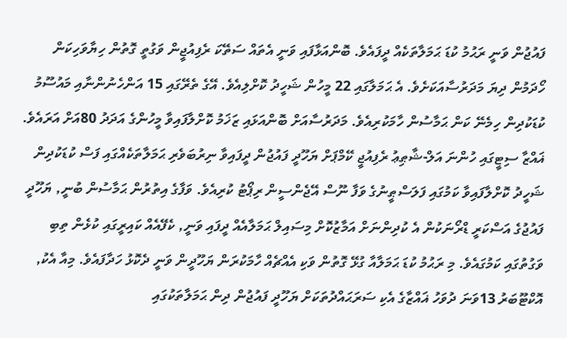ފައުޖުން ވަނީ ރަޙުމު ކުޑަ ޙަމަލާތަކެއް ދީފައެވެ. ބޮންއަޅާފައި ވަނީ އެތައް ސަތޭކަ ރެފިއުޖީން ވަގުތީ ގޮތުން ހިޔާވަހިކަން ހޯދަމުން ދިޔަ މަދަރުސާއަކަށެވެ. އެ ޙަމަލާގައި 22 މީހުން ޝަހީދު ކޮށްލިއެވެ. އޭގެ ތެރޭގައި 15 އަންހެނުންނާއި މައުސޫމު ކުޑަކުދިން ހިމެނޭ ކަން ޙަމާސުން ހާމަކުރިއެވެ. މަދަރުސާއަށް ބޮންއަޅައި ޒަޚަމު ކޮށްލާފައިވާ މީހުންގެ އަދަދު 80އަށް އަރައެވެ.
ޣައްޒާ ސިޓީގައި ހުންނަ އަލް-ޝާޠިޢު ރެފިއުޖީ ކޭމްޕަށް ޔަހޫދީ ފައުޖުން ދީފައިވާ ނިރުބަވެރި ޙަމަލާތަކެއްގައި ފަސް ކުޑަކުދިން ޝަހީދު ކޮށްލާފައިވާ ކަމުގައި ފަލަސްޠީނުގެ ވަފާ ނޫސް އޭޖެންސީން ރިޕޯޓު ކުރިއެވެ. ވަފާގެ އިތުރުން ޙަމާސުން ބުނީ, ޔަހޫދީ ފައުޖުގެ އަސްކަރީ ޑްރޯނަކުން އެ ކުދިންނަށް އަމާޒުކޮށް މިސައިލް ޙަމަލާއެއް ދީފައި ވަނީ, ކެފޭއެއް ކައިރީގައި ކުޅެން ތިބި ވަގުތުގައި ކަމުގައެވެ. މި ރަޙުމު ކުޑަ ޙަމަލާއާ ގުޅޭ ގޮތުން ވަކި އެއްޗެއް ހާމަކުރަން ޔަހޫދީން ވަނީ ދެކޮޅު ހަދާފައެވެ. މިއާ އެކު, އޮކްޓޫބަރު 13ވަނަ ދުވަހު ޣައްޒާގެ އެކި ސަރަޙައްދުތަކަށް ޔަހޫދީ ފައުޖުން ދިން ޙަމަލާތަކުގައި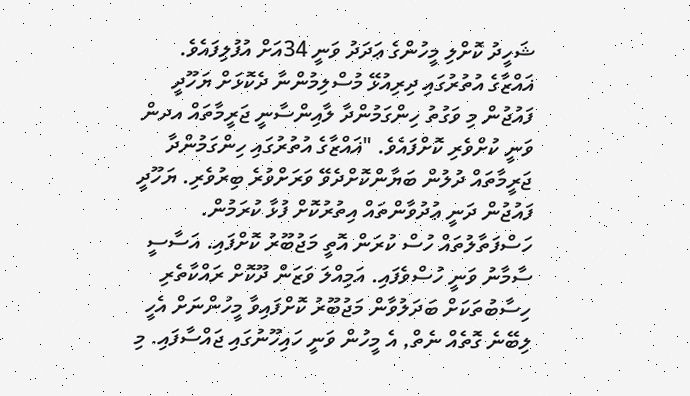ޝަހީދު ކޮށްލި މީހުންގެ ޢަދަދު ވަނީ 34އަށް އުފުލިފައެވެ.
ޣައްޒާގެ އުތުރުގައި ދިރިއުޅޭ މުސްލިމުންނާ ދެކޮޅަށް ޔަހޫދީ ފައުޖުން މި ވަގުތު ހިންގަމުންދާ ލާއިންސާނީ ޖަރީމާތައް އދން ވަނީ ކުށްވެރި ކޮށްފައެވެ. "ޣައްޒާގެ އުތުރުގައި ހިންގަމުންދާ ޖަރީމާތައް ދުލުން ބަޔާންކޮށްދެވޭ ވަރަށްވުރެ ބިރުވެރި. ޔަހޫދީ ފައުޖުން ދަނީ ޢުދުވާންތައް އިތުރުކޮށް ފުޅާ ކުރަމުން. ހަސްފަތާލުތައް ހުސް ކުރަން އޮތީ މަޖުބޫރު ކޮށްފައި. އަސާސީ ސާމާނު ވަނީ ހުސްވެފައި. އަމިއްލަ ވަޒަން ދޫކޮށް ރައްކާތެރި ހިސާބުތަކަށް ބަދަލުވާން މަޖުބޫރު ކޮށްފައިވާ މީހުންނަށް އެހީ ލިބޭނެ ގޮތެއް ނެތް, އެ މީހުން ވަނީ ހައިހޫނުގައި ޖައްސާފައި. މި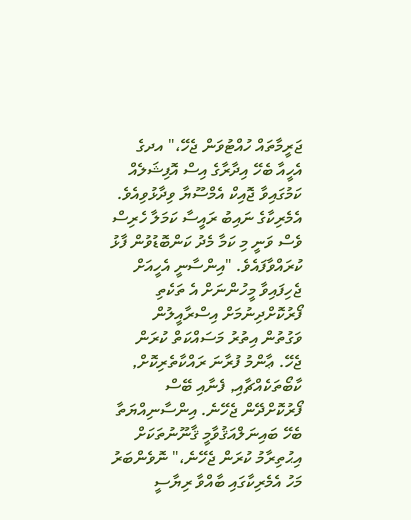ޖަރީމާތައް ހުއްޓުވަން ޖެހޭ،" އދގެ އެހީއާ ބެހޭ އިދާރާގެ އިސް އޮފިޝަލެއް ކަމުގައިވާ ޖޮއިކް އެމްސޫޔާ ވިދާޅުވިއެވެ.
އެމެރިކާގެ ނައިބު ރައީސާ ކަމަލާ ހެރިސް ވެސް ވަނީ މި ކަމާ މެދު ކަންބޮޑުވުން ފާޅު ކުރައްވާފައެވެ. "އިންސާނީ އެހީއަށް ޖެހިފައިވާ މީހުންނަށް އެ ތަކެތި ފޯރުކޮށްދިނުމަށް އިސްރާއީލުން ވަގުތުން އިތުރު މަސައްކަތް ކުރަން ޖެހޭ. ޢާންމު ފުރާނަ ރައްކާތެރިކޮށް, ކާބޯތަކެއްޗާއި, ފެނާއި ބޭސް ފޯރުކޮށްދޭން ޖެހޭނެ. އިންސާނިއްޔަތާ ބެހޭ ބައިނަލްއަޤުވާމީ ޤާނޫނުތަކަށް އިޙުތިރާމު ކުރަން ޖެހޭނެ،" ނޮވެންބަރު މަހު އެމެރިކާގައި ބާއްވާ ރިޔާސީ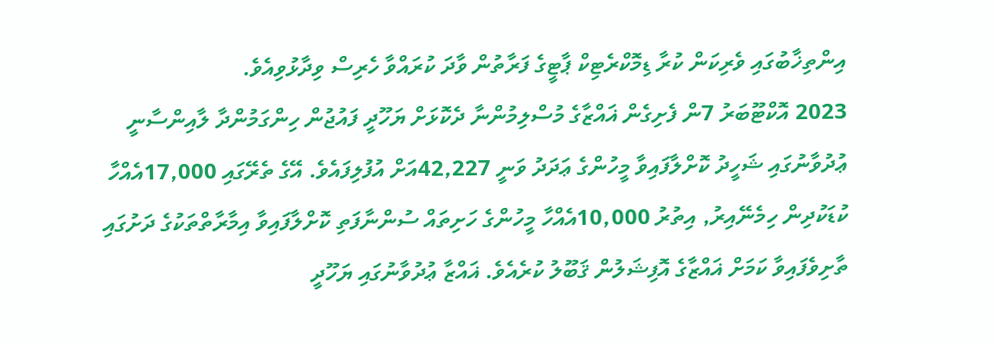އިންތިޚާބުގައި ވެރިކަން ކުރާ ޑިމޮކްރެޓިކް ޕާޓީގެ ފަރާތުން ވާދަ ކުރައްވާ ހެރިސް ވިދާޅުވިއެވެ.
2023 އޮކްޓޫބަރު 7ން ފެށިގެން ޣައްޒާގެ މުސްލިމުންނާ ދެކޮޅަށް ޔަހޫދީ ފައުޖުން ހިންގަމުންދާ ލާއިންސާނީ ޢުދުވާނުގައި ޝަހީދު ކޮށްލާފައިވާ މީހުންގެ ޢަދަދު ވަނީ 42,227އަށް އުފުލިފައެވެ. އޭގެ ތެރޭގައި 17,000އެއްހާ ކުޑަކުދިން ހިމެނޭއިރު, އިތުރު 10,000އެއްހާ މީހުންގެ ހަށިތައް ސުންނާފަތި ކޮށްލާފައިވާ އިމާރާތްތަކުގެ ދަށުގައި ތާށިވެފައިވާ ކަމަށް ޣައްޒާގެ އޮފިޝަލުން ޤަބޫލު ކުރެއެވެ. ޣައްޒާ ޢުދުވާނުގައި ޔަހޫދީ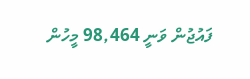ފައުޖުން ވަނީ 98,464 މީހުން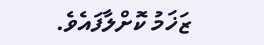ޒަޚަމު ކޮށްލާފައެވެ.